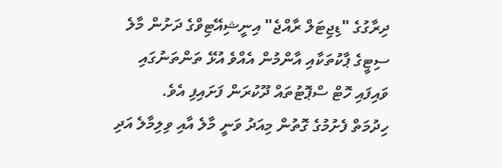ދިރާގުގެ "ޑިޖިޓަލް ރާއްޖެ" އިނީޝިއޭޓިވްގެ ދަށުން މާލެ ސިޓީގެ ޕާކުތަކާއި އާންމުން އެއްވެ އުޅޭ ތަންތަނުގައި ވައިފައި ހޮޓް ސްޕޮޓުތައް ދޫކުރަން ފަށައިފި އެވެ.
ހިދުމަތް ފެށުމުގެ ގޮތުން މިއަދު ވަނީ މާލެ އާއި ވިލިމާލެ އަދި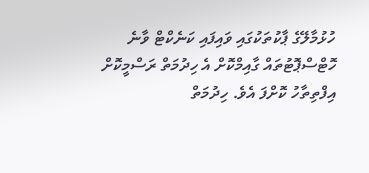ހުޅުމާލޭގެ ޕާކުތަކުގައި ވައިފައި ކަނެކްޓް ވާނެ ހޮޓްސްޕޮޓުތައް ގާއިމްކޮށް އެ ހިދުމަތް ރަސްމީކޮށް އިފްތިތާހު ކޮށްފަ އެވެ. ހިދުމަތް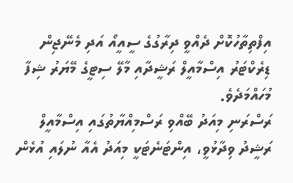އިފްތިތާހުކޮށް ދެއްވީ ދިރާގުގެ ސީއީއޯ އަދި މެނޭޖިން ޑިރެކްޓަރު އިސްމާއީލް ރަޝީދާއި މާލޭ ސިޓީގެ މޭޔަރު ޝިފާ މުހައްމަދެވެ.
ރަސްރަނި މިއަދު ބޭއްވި ރަސްމިއްޔާތުގައި އިސްމާއީލް ރަޝީދު ވިދާޅުވީ، އިންޓަނެޓަކީ މިއަދު އެއާ ނުލައި އުޅެން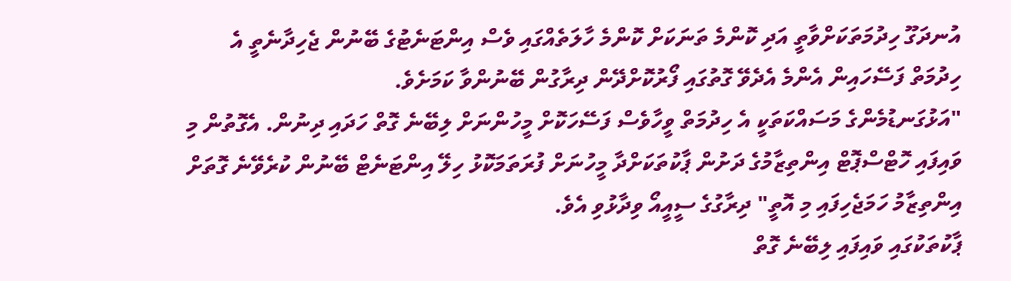އުނދަގޫ ހިދުމަތަކަށްވާތީ އަދި ކޮންމެ ތަނަކަށް ކޮންމެ ހާލަތެއްގައި ވެސް އިންޓަނެޓުގެ ބޭނުން ޖެހިދާނެތީ އެ ހިދުމަތް ފަސޭހައިން އެންމެ އެދެވޭ ގޮތުގައި ފޯރުކޮށްދޭން ދިރާގުން ބޭނުންވާ ކަމަށެވެ.
"އަޅުގަނޑުމެންގެ މަސައްކަތަކީ އެ ހިދުމަތް ވީހާވެސް ފަސޭހަކޮށް މީހުންނަށް ލިބޭނެ ގޮތް ހަދައި ދިނުން. އެގޮތުން މި ވައިފައި ހޮޓްސްޕޮޓް އިންތިޒާމުގެ ދަށުން ޕާކުތަކަށްދާ މީހުނަށް ފުރަތަމަކޮޅު ހިލޭ އިންޓަނެޓް ބޭނުން ކުރެވޭނެ ގޮތަށް އިންތިޒާމު ހަމަޖެހިފައި މި އޮތީ" ދިރާގުގެ ސީއީއޯ ވިދާޅުވި އެވެ.
ޕާކުތަކުގައި ވައިފައި ލިބޭނެ ގޮތް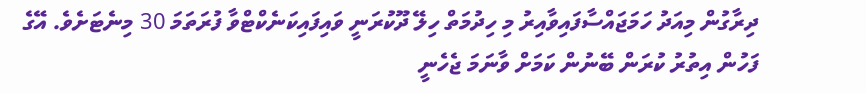ދިރާގުން މިއަދު ހަމަޖައްސާފައިވާއިރު މި ހިދުމަތް ހިލޭ ދޫކުރަނީ ވައިފައިކަނެކްޓްވާ ފުރަތަމަ 30 މިނެޓަށެވެ. އޭގެ ފަހުން އިތުރު ކުރަން ބޭނުން ކަމަށް ވާނަމަ ޖެހެނީ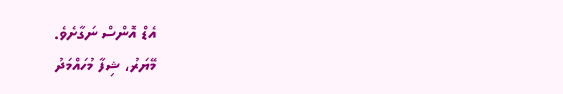އެޑް އޮންސް ނަގާށެވެ.
މޭޔަރު، ޝިފާ މުހައްމަދު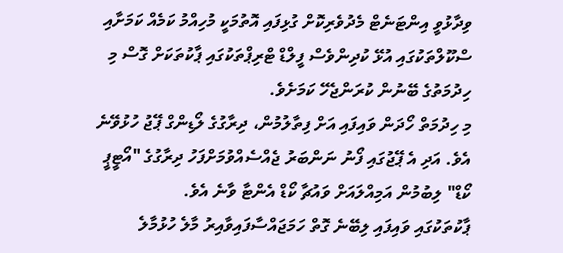ވިދާޅުވީ އިންޓަނެޓް މެދުވެރިކޮށް ގުޅިފައި އޮތުމަކީ މުހިއްމު ކަމެއް ކަމަށާއި ސްކޫލްތަކުގައި އުޅޭ ކުދިންވެސް ފީލްޑް ޓްރިޕްތަކުގައި ޕާކުތަކަށް ގޮސް މި ހިދުމަތުގެ ބޭނުން ކުރަންޖެހޭ ކަމަށެވެ.
މި ހިދުމަތް ހޯދަން ވައިފައި އަށް ފިތާލުމުން، ދިރާގުގެ ލޯޑިންގް ޕޭޖު ހުޅުވޭނެ އެވެ. އަދި އެ ޕޭޖުގައި ފޯނު ނަންބަރު ޖެއްސެއްވުމަށްފަހު ދިރާގުގެ "އޯޓީޕީ ކޯޑް" ލިބުމުން އަމިއްލައަށް ވައުޗާ ކޯޑް އެންޓާ ވާނެ އެވެ.
ޕާކުތަކުގައި ވައިފައި ލިބޭނެ ގޮތް ހަމަޖައްސާފައިވާއިރު މާލެ ހުޅުމާލެ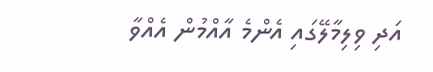އަދި ވިލިމާލޭގައި އެންމެ އާއްމުން އެއްވާ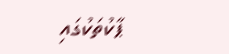ޕާކުތަކުގައި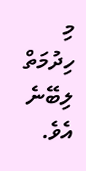މި ހިދުމަތް ލިބޭނެ އެވެ.